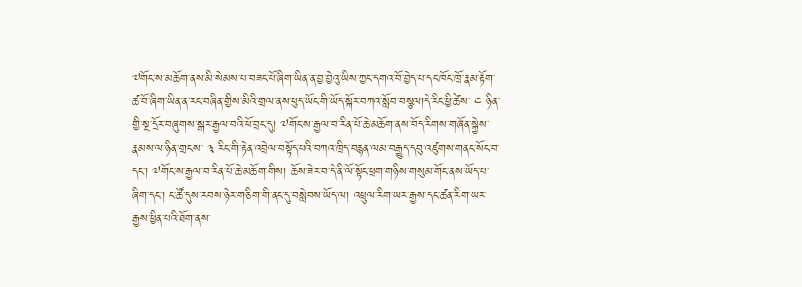༧གོང་ས་མཆོག་ནས་མི་སེམས་པ་བཟང་པོ་ཞིག་ཡིན་ན་བྱ་བྱེའུ་ཡིས་ཀྱང་དགའ་བོ་བྱེད་པ་དང་ཁོང་ཁྲོ་རྣམ་རྟོག་ཚ་བོ་ཞིག་ཡིན་ན་རང་བཞིན་གྱིས་མིའི་གྲལ་ནས་ཕུད་ཡོང་གི་ཡོད་སྐོར་བཀའ་སློབ་བསྩལ།དེ་རིང་ཕྱི་ཚེས་ ༤ ཉིན་གྱི་སྔ་དྲོར་བཞུགས་སྒར་རྒྱལ་བའི་ཕོ་བྲང་དུ། ༧གོང་ས་རྒྱལ་བ་རིན་པོ་ཆེ་མཆོག་ནས་བོད་རིགས་གཞོན་སྐྱེས་རྣམས་ལ་ཉིན་གྲངས་ ༣ རིང་གི་རྟེན་འབྲེལ་བསྟོད་པའི་བཀའ་ཁྲིད་བརྙན་ལམ་བརྒྱུད་དབུ་འཛུགས་གནང་སོང་བ་དང་། ༧གོང་ས་རྒྱལ་བ་རིན་པོ་ཆེ་མཆོག་གིས། ཆོས་ཟེར་བ་དེ་ནི་ལོ་སྟོང་ཕྲག་གཉིས་གསུམ་གོང་ནས་ཡོད་པ་ཞིག་དང་། ང་ཚོ་དུས་རབས་ཉེར་གཅིག་གི་ནང་དུ་བསླེབས་ཡོད་ལ། འཕྲུལ་རིག་ཡར་རྒྱས་དང་ཚན་རིག་ཡར་རྒྱས་ཕྱིན་པའི་ཐོག་ནས་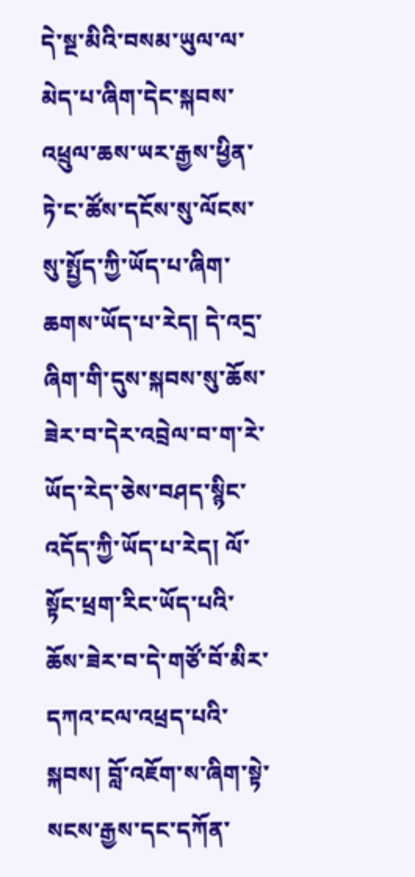དེ་སྔ་མིའི་བསམ་ཡུལ་ལ་མེད་པ་ཞིག་དེང་སྐབས་འཕྲུལ་ཆས་ཡར་རྒྱས་ཕྱིན་ཏེ་ང་ཚོས་དངོས་སུ་ལོངས་སུ་སྤྱོད་ཀྱི་ཡོད་པ་ཞིག་ཆགས་ཡོད་པ་རེད། དེ་འདྲ་ཞིག་གི་དུས་སྐབས་སུ་ཆོས་ཟེར་བ་དེར་འབྲེལ་བ་ག་རེ་ཡོད་རེད་ཅེས་བཤད་སྙིང་འདོད་ཀྱི་ཡོད་པ་རེད། ལོ་སྟོང་ཕྲག་རིང་ཡོད་པའི་ཆོས་ཟེར་བ་དེ་གཙོ་བོ་མིར་དཀའ་ངལ་འཕྲད་པའི་སྐབས། བློ་འཇོག་ས་ཞིག་སྟེ་སངས་རྒྱས་དང་དཀོན་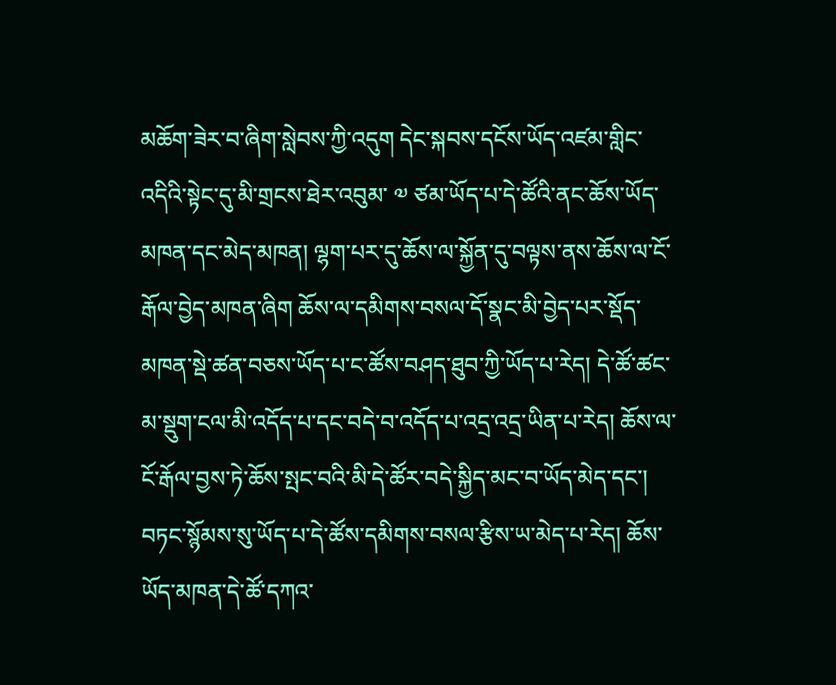མཆོག་ཟེར་བ་ཞིག་སླེབས་ཀྱི་འདུག དེང་སྐབས་དངོས་ཡོད་འཛམ་གླིང་འདིའི་སྟེང་དུ་མི་གྲངས་ཐེར་འབུམ་ ༧ ཙམ་ཡོད་པ་དེ་ཚོའི་ནང་ཆོས་ཡོད་མཁན་དང་མེད་མཁན། ལྷག་པར་དུ་ཆོས་ལ་སྐྱོན་དུ་བལྟས་ནས་ཆོས་ལ་ངོ་རྒོལ་བྱེད་མཁན་ཞིག ཆོས་ལ་དམིགས་བསལ་དོ་སྣང་མི་བྱེད་པར་སྡོད་མཁན་སྡེ་ཚན་བཅས་ཡོད་པ་ང་ཚོས་བཤད་ཐུབ་ཀྱི་ཡོད་པ་རེད། དེ་ཚོ་ཚང་མ་སྡུག་ངལ་མི་འདོད་པ་དང་བདེ་བ་འདོད་པ་འདྲ་འདྲ་ཡིན་པ་རེད། ཆོས་ལ་ངོ་རྒོལ་བྱས་ཏེ་ཆོས་སྤང་བའི་མི་དེ་ཚོར་བདེ་སྐྱིད་མང་བ་ཡོད་མེད་དང་། བཏང་སྙོམས་སུ་ཡོད་པ་དེ་ཚོས་དམིགས་བསལ་རྩིས་ཡ་མེད་པ་རེད། ཆོས་ཡོད་མཁན་དེ་ཚོ་དཀའ་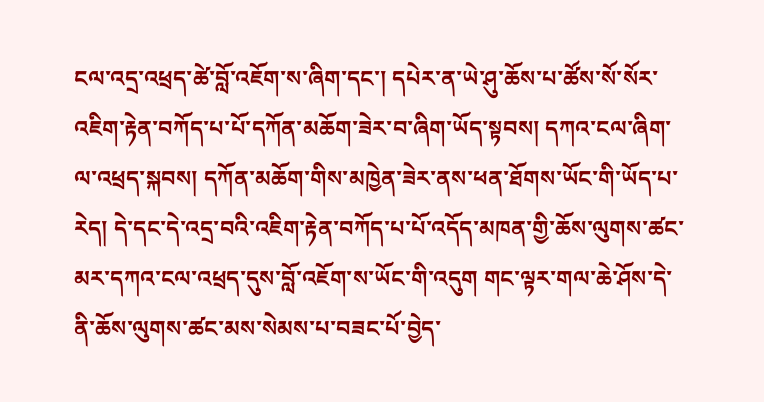ངལ་འདྲ་འཕྲད་ཚེ་བློ་འཇོག་ས་ཞིག་དང་། དཔེར་ན་ཡེ་ཤུ་ཆོས་པ་ཚོས་སོ་སོར་འཇིག་རྟེན་བཀོད་པ་པོ་དཀོན་མཆོག་ཟེར་བ་ཞིག་ཡོད་སྟབས། དཀའ་ངལ་ཞིག་ལ་འཕྲད་སྐབས། དཀོན་མཆོག་གིས་མཁྱེན་ཟེར་ནས་ཕན་ཐོགས་ཡོང་གི་ཡོད་པ་རེད། དེ་དང་དེ་འདྲ་བའི་འཇིག་རྟེན་བཀོད་པ་པོ་འདོད་མཁན་གྱི་ཆོས་ལུགས་ཚང་མར་དཀའ་ངལ་འཕྲད་དུས་བློ་འཇོག་ས་ཡོང་གི་འདུག གང་ལྟར་གལ་ཆེ་ཤོས་དེ་ནི་ཆོས་ལུགས་ཚང་མས་སེམས་པ་བཟང་པོ་བྱེད་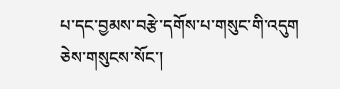པ་དང་བྱམས་བརྩེ་དགོས་པ་གསུང་གི་འདུག ཅེས་གསུངས་སོང་།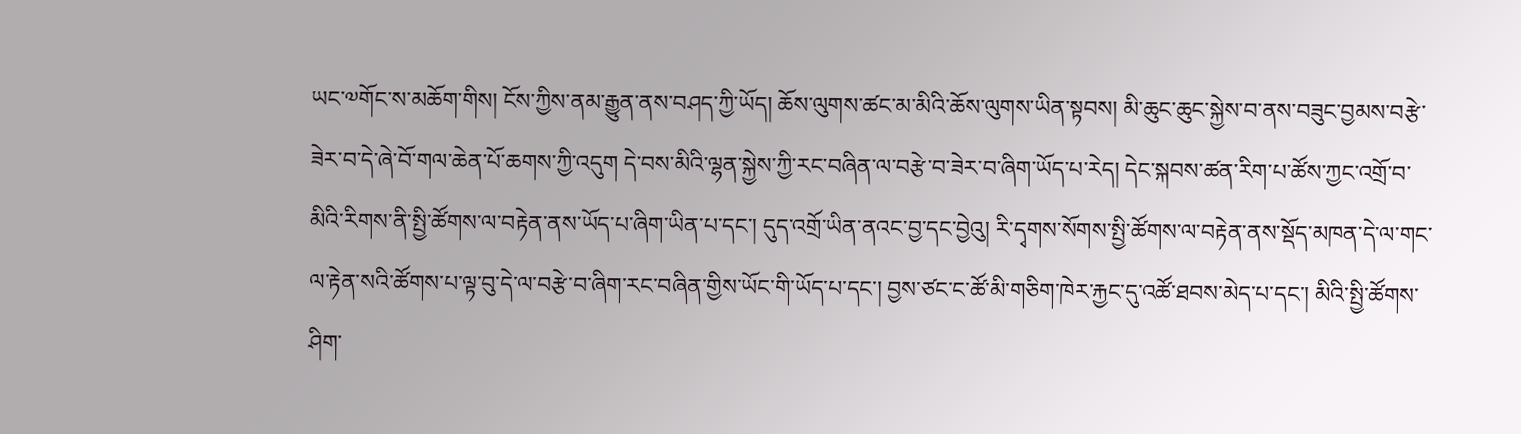ཡང་༧གོང་ས་མཆོག་གིས། ངོས་ཀྱིས་ནམ་རྒྱུན་ནས་བཤད་ཀྱི་ཡོད། ཆོས་ལུགས་ཚང་མ་མིའི་ཆོས་ལུགས་ཡིན་སྟབས། མི་ཆུང་ཆུང་སྐྱེས་བ་ནས་བཟུང་བྱམས་བརྩེ་ཟེར་བ་དེ་ཞེ་བོ་གལ་ཆེན་པོ་ཆགས་ཀྱི་འདུག དེ་བས་མིའི་ལྷན་སྐྱེས་ཀྱི་རང་བཞིན་ལ་བརྩེ་བ་ཟེར་བ་ཞིག་ཡོད་པ་རེད། དེང་སྐབས་ཚན་རིག་པ་ཚོས་ཀྱང་འགྲོ་བ་མིའི་རིགས་ནི་སྤྱི་ཚོགས་ལ་བརྟེན་ནས་ཡོད་པ་ཞིག་ཡིན་པ་དང་། དུད་འགྲོ་ཡིན་ནའང་བྱ་དང་བྱེའུ། རི་དྭགས་སོགས་སྤྱི་ཚོགས་ལ་བརྟེན་ནས་སྡོད་མཁན་དེ་ལ་གང་ལ་རྟེན་སའི་ཚོགས་པ་ལྟ་བུ་དེ་ལ་བརྩེ་བ་ཞིག་རང་བཞིན་གྱིས་ཡོང་གི་ཡོད་པ་དང་། བྱས་ཙང་ང་ཚོ་མི་གཅིག་ཁེར་རྐྱང་དུ་འཚོ་ཐབས་མེད་པ་དང་། མིའི་སྤྱི་ཚོགས་ཤིག་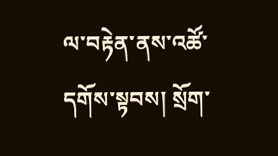ལ་བརྟེན་ནས་འཚོ་དགོས་སྟབས། སྲོག་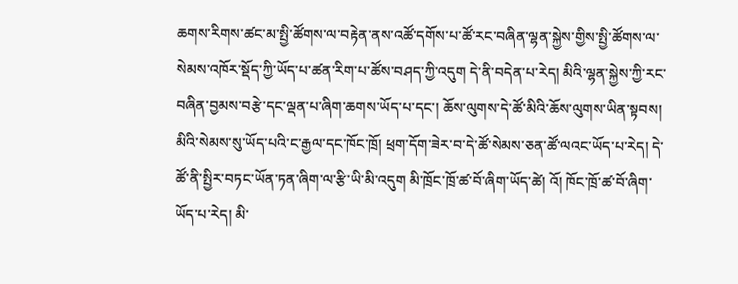ཆགས་རིགས་ཚང་མ་སྤྱི་ཚོགས་ལ་བརྟེན་ནས་འཚོ་དགོས་པ་ཚོ་རང་བཞིན་ལྷན་སྐྱེས་གྱིས་སྤྱི་ཚོགས་ལ་སེམས་འཁོར་སྡོད་ཀྱི་ཡོད་པ་ཚན་རིག་པ་ཚོས་བཤད་ཀྱི་འདུག དེ་ནི་བདེན་པ་རེད། མིའི་ལྷན་སྐྱེས་ཀྱི་རང་བཞིན་བྱམས་བརྩེ་དང་ལྡན་པ་ཞིག་ཆགས་ཡོད་པ་དང་། ཆོས་ལུགས་དེ་ཚོ་མིའི་ཆོས་ལུགས་ཡིན་སྟབས། མིའི་སེམས་སུ་ཡོད་པའི་ང་རྒྱལ་དང་ཁོང་ཁྲོ། ཕྲག་དོག་ཟེར་བ་དེ་ཚོ་སེམས་ཅན་ཚོ་ལའང་ཡོད་པ་རེད། དེ་ཚོ་ནི་སྤྱིར་བཏང་ཡོན་ཏན་ཞིག་ལ་རྩི་ཡི་མི་འདུག མི་ཁྲོང་ཁྲོ་ཚ་བོ་ཞིག་ཡོད་ཚེ། འོ། ཁོང་ཁྲོ་ཚ་བོ་ཞིག་ཡོད་པ་རེད། མི་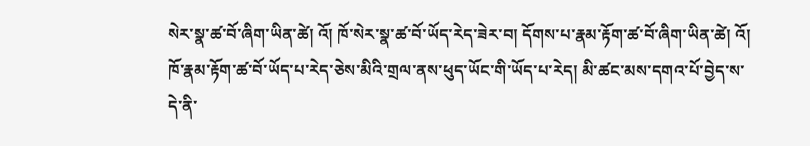སེར་སྣ་ཚ་བོ་ཞིག་ཡིན་ཚེ། འོ། ཁོ་སེར་སྣ་ཚ་བོ་ཡོད་རེད་ཟེར་བ། དོགས་པ་རྣམ་རྟོག་ཚ་བོ་ཞིག་ཡིན་ཚེ། འོ། ཁོ་རྣམ་རྟོག་ཚ་བོ་ཡོད་པ་རེད་ཅེས་མིའི་གྲལ་ནས་ཕུད་ཡོང་གི་ཡོད་པ་རེད། མི་ཚང་མས་དགའ་པོ་བྱེད་ས་དེ་ནི་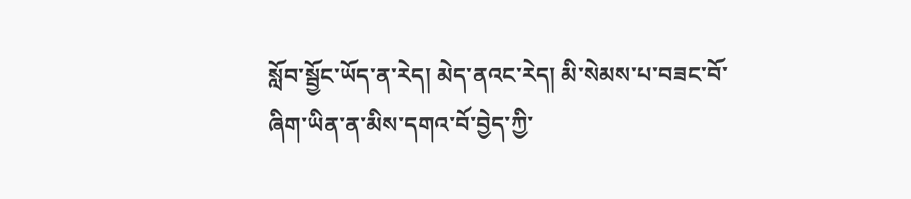སློབ་སྦྱོང་ཡོད་ན་རེད། མེད་ནའང་རེད། མི་སེམས་པ་བཟང་བོ་ཞིག་ཡིན་ན་མིས་དགའ་བོ་བྱེད་ཀྱི་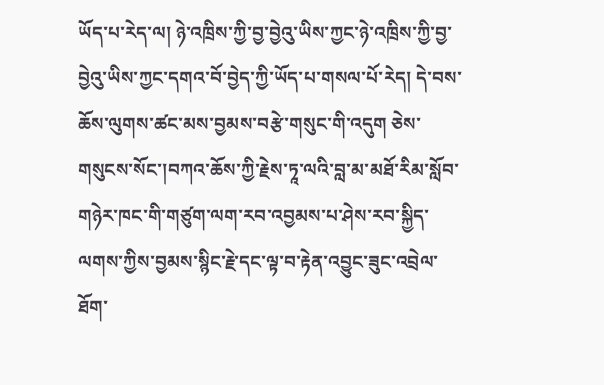ཡོད་པ་རེད་ལ། ཉེ་འཁྲིས་ཀྱི་བྱ་བྱེའུ་ཡིས་ཀྱང་ཉེ་འཁྲིས་ཀྱི་བྱ་བྱེའུ་ཡིས་ཀྱང་དགའ་བོ་བྱེད་ཀྱི་ཡོད་པ་གསལ་པོ་རེད། དེ་བས་ཆོས་ལུགས་ཚང་མས་བྱམས་བརྩེ་གསུང་གི་འདུག ཅེས་གསུངས་སོང་།བཀའ་ཆོས་ཀྱི་རྗེས་ཏཱ་ལའི་བླ་མ་མཐོ་རིམ་སློབ་གཉེར་ཁང་གི་གཙུག་ལག་རབ་འབྱམས་པ་ཤེས་རབ་སྐྱིད་ལགས་ཀྱིས་བྱམས་སྙིང་རྗེ་དང་ལྟ་བ་རྟེན་འབྱུང་ཟུང་འབྲེལ་ཐོག་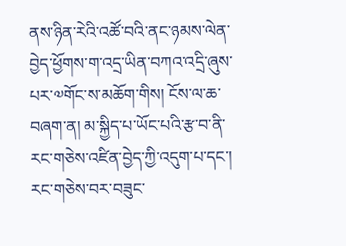ནས་ཉིན་རེའི་འཚོ་བའི་ནང་ཉམས་ལེན་བྱེད་ཕྱོགས་ག་འདྲ་ཡིན་བཀའ་འདྲི་ཞུས་པར་༧གོང་ས་མཆོག་གིས། ངོས་ལ་ཆ་བཞག་ན། མ་སྐྱིད་པ་ཡོང་པའི་རྩ་བ་ནི་རང་གཅེས་འཛིན་བྱེད་ཀྱི་འདུག་པ་དང་། རང་གཅེས་བར་བཟུང་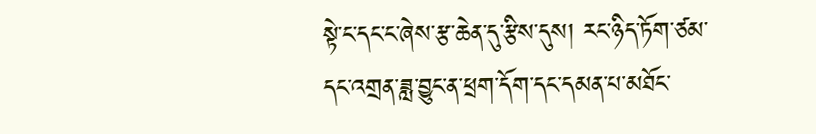སྟེ་ང་དང་ང་ཞེས་རྩ་ཆེན་དུ་རྩིས་དུས། རང་ཉིད་ཏོག་ཙམ་དང་འགྲན་ཟླ་བྱུང་ན་ཕྲག་དོག་དང་དམན་པ་མཐོང་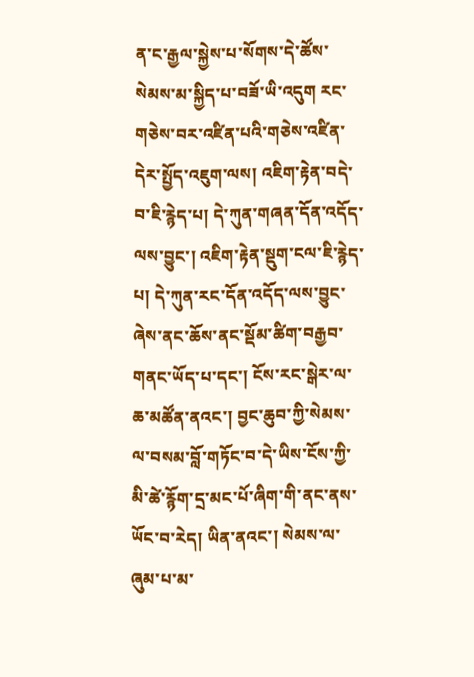ན་ང་རྒྱལ་སྐྱེས་པ་སོགས་དེ་ཚོས་སེམས་མ་སྐྱིད་པ་བཟོ་ཡི་འདུག རང་གཅེས་བར་འཛིན་པའི་གཅེས་འཛིན་དེར་སྤྱོད་འཇུག་ལས། འཇིག་རྟེན་བདེ་བ་ཇི་རྙེད་པ། དེ་ཀུན་གཞན་དོན་འདོད་ལས་བྱུང་། འཇིག་རྟེན་སྡུག་ངལ་ཇི་རྙེད་པ། དེ་ཀུན་རང་དོན་འདོད་ལས་བྱུང་ཞེས་ནང་ཆོས་ནང་སྡོམ་ཚིག་བརྒྱབ་གནང་ཡོད་པ་དང་། ངོས་རང་སྒེར་ལ་ཆ་མཚོན་ནའང་། བྱང་ཆུབ་ཀྱི་སེམས་ལ་བསམ་བློ་གཏོང་བ་དེ་ཡིས་ངོས་ཀྱི་མི་ཚེ་རྙོག་དྲ་མང་པོ་ཞིག་གི་ནང་ནས་ཡོང་བ་རེད། ཡིན་ནའང་། སེམས་ལ་ཞུམ་པ་མ་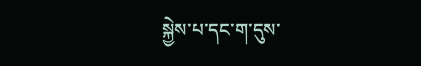སྐྱེས་པ་དང་ག་དུས་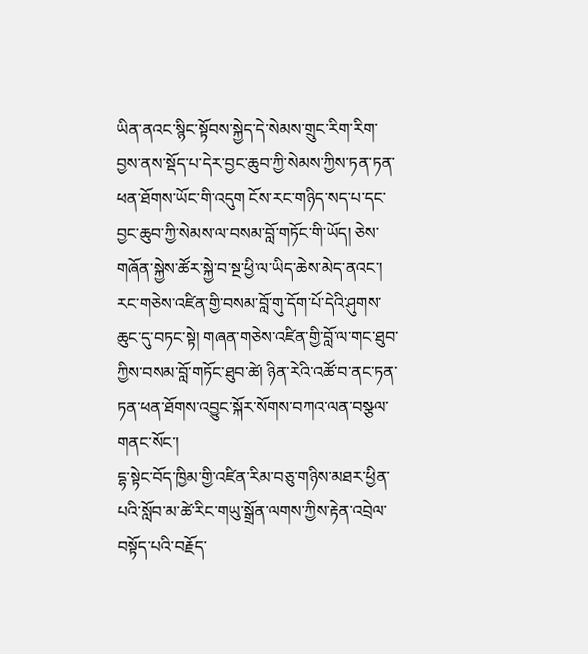ཡིན་ནའང་སྙིང་སྟོབས་སྐྱེད་དེ་སེམས་གྲུང་རིག་རིག་བྱས་ནས་སྡོད་པ་དེར་བྱང་ཆུབ་ཀྱི་སེམས་ཀྱིས་ཏན་ཏན་ཕན་ཐོགས་ཡོང་གི་འདུག ངོས་རང་གཉིད་སད་པ་དང་བྱང་ཆུབ་ཀྱི་སེམས་ལ་བསམ་བློ་གཏོང་གི་ཡོད། ཅེས་གཞོན་སྐྱེས་ཚོར་སྐྱེ་བ་སྔ་ཕྱི་ལ་ཡིད་ཆེས་མེད་ནའང་། རང་གཅེས་འཛིན་གྱི་བསམ་བློ་གུ་དོག་པོ་དེའི་ཤུགས་ཆུང་དུ་བཏང་སྟེ། གཞན་གཅེས་འཛིན་གྱི་བློ་ལ་གང་ཐུབ་ཀྱིས་བསམ་བློ་གཏོང་ཐུབ་ཚེ། ཉིན་རེའི་འཚོ་བ་ནང་ཏན་ཏན་ཕན་ཐོགས་འབྱུང་སྐོར་སོགས་བཀའ་ལན་བསྩལ་གནང་སོང་།
དྷ་སྟེང་བོད་ཁྱིམ་གྱི་འཛིན་རིམ་བཅུ་གཉིས་མཐར་ཕྱིན་པའི་སློབ་མ་ཚེ་རིང་གཡུ་སྒྲོན་ལགས་ཀྱིས་རྟེན་འབྲེལ་བསྟོད་པའི་བརྗོད་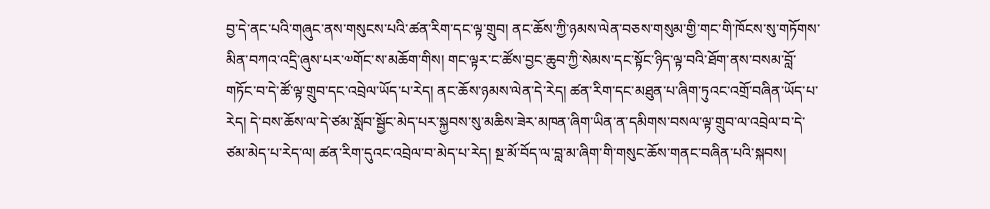བྱ་དེ་ནང་པའི་གཞུང་ནས་གསུངས་པའི་ཚན་རིག་དང་ལྟ་གྲུབ། ནང་ཆོས་ཀྱི་ཉམས་ལེན་བཅས་གསུམ་གྱི་གང་གི་ཁོངས་སུ་གཏོགས་མིན་བཀའ་འདྲི་ཞུས་པར་༧གོང་ས་མཆོག་གིས། གང་ལྟར་ང་ཚོས་བྱང་ཆུབ་ཀྱི་སེམས་དང་སྟོང་ཉིད་ལྟ་བའི་ཐོག་ནས་བསམ་བློ་གཏོང་བ་དེ་ཚོ་ལྟ་གྲུབ་དང་འབྲེལ་ཡོད་པ་རེད། ནང་ཆོས་ཉམས་ལེན་དེ་རེད། ཚན་རིག་དང་མཐུན་པ་ཞིག་ཏུའང་འགྲོ་བཞིན་ཡོད་པ་རེད། དེ་བས་ཆོས་ལ་དེ་ཙམ་སློབ་སྦྱོང་མེད་པར་སྐྱབས་སུ་མཆིས་ཟེར་མཁན་ཞིག་ཡིན་ན་དམིགས་བསལ་ལྟ་གྲུབ་ལ་འབྲེལ་བ་དེ་ཙམ་མེད་པ་རེད་ལ། ཚན་རིག་དུའང་འབྲེལ་བ་མེད་པ་རེད། སྔ་མོ་བོད་ལ་བླ་མ་ཞིག་གི་གསུང་ཆོས་གནང་བཞིན་པའི་སྐབས།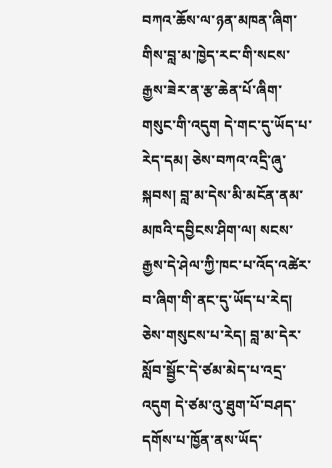བཀའ་ཆོས་ལ་ཉན་མཁན་ཞིག་གིས་བླ་མ་ཁྱེད་རང་གི་སངས་རྒྱས་ཟེར་ན་རྩ་ཆེན་པོ་ཞིག་གསུང་གི་འདུག དེ་གང་དུ་ཡོད་པ་རེད་དམ། ཅེས་བཀའ་འདྲི་ཞུ་སྐབས། བླ་མ་དེས་མི་མངོན་ནམ་མཁའི་དབྱིངས་ཤིག་ལ། སངས་རྒྱས་དེ་ཤེལ་ཀྱི་ཁང་པ་འོད་འཚེར་བ་ཞིག་གི་ནང་དུ་ཡོད་པ་རེད། ཅེས་གསུངས་པ་རེད། བླ་མ་དེར་སློབ་སྦྱོང་དེ་ཙམ་མེད་པ་འདྲ་འདུག དེ་ཙམ་འུ་ཐུག་པོ་བཤད་དགོས་པ་ཁྱོན་ནས་ཡོད་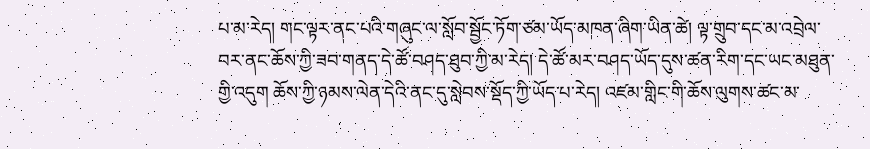པ་མ་རེད། གང་ལྟར་ནང་པའི་གཞུང་ལ་སློབ་སྦྱོང་ཏོག་ཙམ་ཡོད་མཁན་ཞིག་ཡིན་ཚེ། ལྟ་གྲུབ་དང་མ་འབྲེལ་བར་ནང་ཆོས་ཀྱི་ཟབ་གནད་དེ་ཚོ་བཤད་ཐུབ་ཀྱི་མ་རེད། དེ་ཚོ་མར་བཤད་ཡོད་དུས་ཚན་རིག་དང་ཡང་མཐུན་གྱི་འདུག ཆོས་ཀྱི་ཉམས་ལེན་དེའི་ནང་དུ་སླེབས་སྡོད་ཀྱི་ཡོད་པ་རེད། འཛམ་གླིང་གི་ཆོས་ལུགས་ཚང་མ་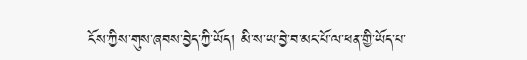ངོས་ཀྱིས་གུས་ཞབས་བྱེད་ཀྱི་ཡོད། མི་ས་ཡ་བྱེ་བ་མང་པོ་ལ་ཕན་གྱི་ཡོད་པ་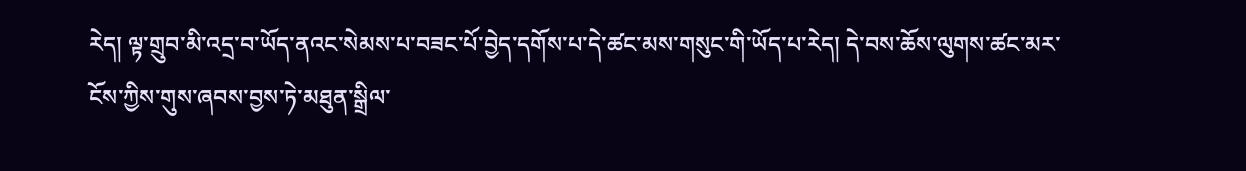རེད། ལྟ་གྲུབ་མི་འདྲ་བ་ཡོད་ནའང་སེམས་པ་བཟང་པོ་བྱེད་དགོས་པ་དེ་ཚང་མས་གསུང་གི་ཡོད་པ་རེད། དེ་བས་ཆོས་ལུགས་ཚང་མར་ངོས་ཀྱིས་གུས་ཞབས་བྱས་ཏེ་མཐུན་སྒྲིལ་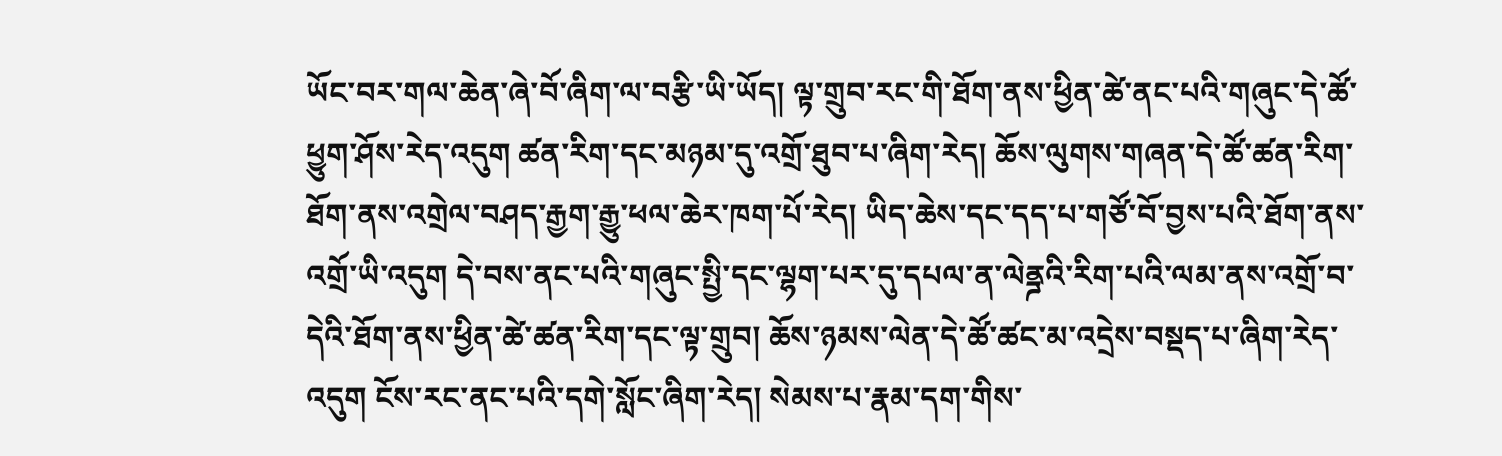ཡོང་བར་གལ་ཆེན་ཞེ་བོ་ཞིག་ལ་བརྩི་ཡི་ཡོད། ལྟ་གྲུབ་རང་གི་ཐོག་ནས་ཕྱིན་ཚེ་ནང་པའི་གཞུང་དེ་ཚོ་ཕྱུག་ཤོས་རེད་འདུག ཚན་རིག་དང་མཉམ་དུ་འགྲོ་ཐུབ་པ་ཞིག་རེད། ཆོས་ལུགས་གཞན་དེ་ཚོ་ཚན་རིག་ཐོག་ནས་འགྲེལ་བཤད་རྒྱག་རྒྱུ་ཕལ་ཆེར་ཁག་པོ་རེད། ཡིད་ཆེས་དང་དད་པ་གཙོ་བོ་བྱས་པའི་ཐོག་ནས་འགྲོ་ཡི་འདུག དེ་བས་ནང་པའི་གཞུང་སྤྱི་དང་ལྷག་པར་དུ་དཔལ་ན་ལེནྜའི་རིག་པའི་ལམ་ནས་འགྲོ་བ་དེའི་ཐོག་ནས་ཕྱིན་ཚེ་ཚན་རིག་དང་ལྟ་གྲུབ། ཆོས་ཉམས་ལེན་དེ་ཚོ་ཚང་མ་འདྲེས་བསྡད་པ་ཞིག་རེད་འདུག ངོས་རང་ནང་པའི་དགེ་སློང་ཞིག་རེད། སེམས་པ་རྣམ་དག་གིས་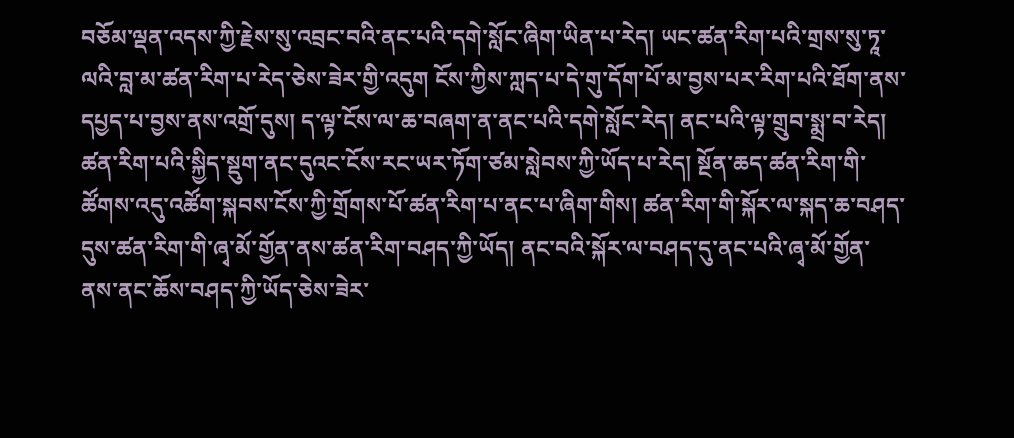བཅོམ་ལྡན་འདས་ཀྱི་རྗེས་སུ་འབྲང་བའི་ནང་པའི་དགེ་སློང་ཞིག་ཡིན་པ་རེད། ཡང་ཚན་རིག་པའི་གྲས་སུ་ཏཱ་ལའི་བླ་མ་ཚན་རིག་པ་རེད་ཅེས་ཟེར་གྱི་འདུག ངོས་ཀྱིས་ཀླད་པ་དེ་གུ་དོག་པོ་མ་བྱས་པར་རིག་པའི་ཐོག་ནས་དཔྱད་པ་བྱས་ནས་འགྲོ་དུས། ད་ལྟ་ངོས་ལ་ཆ་བཞག་ན་ནང་པའི་དགེ་སློང་རེད། ནང་པའི་ལྟ་གྲུབ་སྨྲ་བ་རེད། ཚན་རིག་པའི་སྐྱིད་སྡུག་ནང་དུའང་ངོས་རང་ཡར་ཏོག་ཙམ་སླེབས་ཀྱི་ཡོད་པ་རེད། སྔོན་ཆད་ཚན་རིག་གི་ཚོགས་འདུ་འཚོག་སྐབས་ངོས་ཀྱི་གྲོགས་པོ་ཚན་རིག་པ་ནང་པ་ཞིག་གིས། ཚན་རིག་གི་སྐོར་ལ་སྐད་ཆ་བཤད་དུས་ཚན་རིག་གི་ཞྭ་མོ་གྱོན་ནས་ཚན་རིག་བཤད་ཀྱི་ཡོད། ནང་བའི་སྐོར་ལ་བཤད་དུ་ནང་པའི་ཞྭ་མོ་གྱོན་ནས་ནང་ཆོས་བཤད་ཀྱི་ཡོད་ཅེས་ཟེར་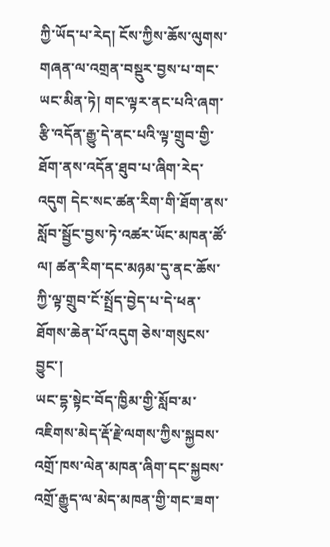ཀྱི་ཡོད་པ་རེད། ངོས་ཀྱིས་ཆོས་ལུགས་གཞན་ལ་འགྲན་བསྡུར་བྱས་པ་གང་ཡང་མིན་ཏེ། གང་ལྟར་ནང་པའི་ཞག་རྩི་འདོན་རྒྱུ་དེ་ནང་པའི་ལྟ་གྲུབ་གྱི་ཐོག་ནས་འདོན་ཐུབ་པ་ཞིག་རེད་འདུག དེང་སང་ཚན་རིག་གི་ཐོག་ནས་སློབ་སྦྱོང་བྱས་ཏེ་འཚར་ཡོང་མཁན་ཚོ་ལ། ཚན་རིག་དང་མཉམ་དུ་ནང་ཆོས་ཀྱི་ལྟ་གྲུབ་ངོ་སྤྲོད་བྱེད་པ་དེ་ཕན་ཐོགས་ཆེན་པོ་འདུག ཅེས་གསུངས་བྱུང་།
ཡང་དྷ་སྟེང་བོད་ཁྱིམ་གྱི་སློབ་མ་འཇིགས་མེད་རྡོ་རྗེ་ལགས་ཀྱིས་སྐྱབས་འགྲོ་ཁས་ལེན་མཁན་ཞིག་དང་སྐྱབས་འགྲོ་རྒྱུད་ལ་མེད་མཁན་གྱི་གང་ཟག་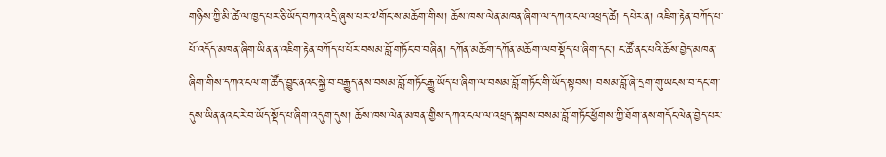གཉིས་ཀྱི་མི་ཚེ་ལ་ཁྱད་པར་ཅི་ཡོད་བཀའ་འདྲི་ཞུས་པར་༧གོང་ས་མཆོག་གིས། ཆོས་ཁས་ལེན་མཁན་ཞིག་ལ་དཀའ་ངལ་འཕྲད་ཚེ། དཔེར་ན། འཇིག་རྟེན་བཀོད་པ་པོ་འདོད་མཁན་ཞིག་ཡིན་ན་འཇིག་རྟེན་བཀོད་པ་པོར་བསམ་བློ་གཏོང་བ་བཞིན། དཀོན་མཆོག་དཀོན་མཆོག་ལབ་སྡོད་པ་ཞིག་དང་། ང་ཚོ་ནང་པའི་ཆོས་བྱེད་མཁན་ཞིག་གིས་དཀའ་ངལ་ག་ཚོད་བྱུང་ནའང་སྐྱེ་བ་བརྒྱུད་ནས་བསམ་བློ་གཏོང་རྒྱུ་ཡོད་པ་ཞིག་ལ་བསམ་བློ་གཏོང་གི་ཡོད་སྟབས། བསམ་བློ་ཞེ་དྲག་གུ་ཡངས་བ་དང་ག་དུས་ཡིན་ནའང་རེ་བ་ཡོད་སྡོད་པ་ཞིག་འདུག་དུས། ཆོས་ཁས་ལེན་མཁན་གྱིས་དཀའ་ངལ་ལ་འཕྲད་སྐབས་བསམ་བློ་གཏོང་ཕྱོགས་ཀྱི་ཐོག་ནས་གདོང་ལེན་བྱེད་པར་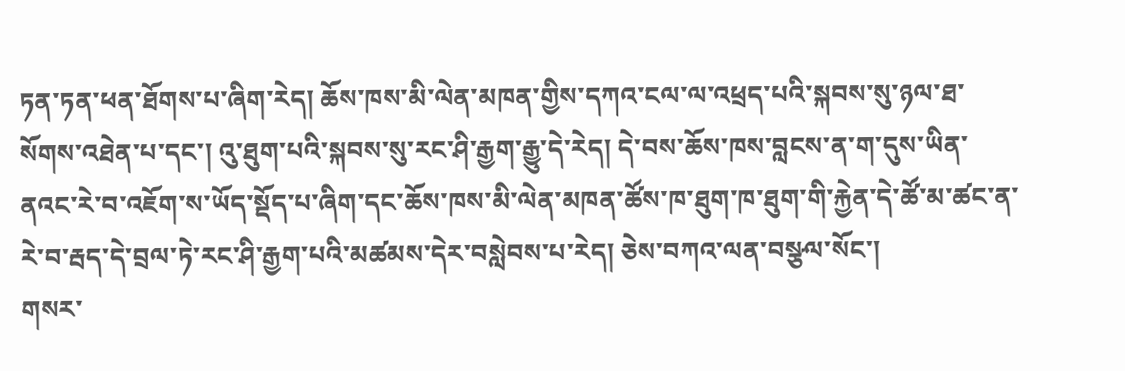ཏན་ཏན་ཕན་ཐོགས་པ་ཞིག་རེད། ཆོས་ཁས་མི་ལེན་མཁན་གྱིས་དཀའ་ངལ་ལ་འཕྲད་པའི་སྐབས་སུ་ཉལ་ཐ་སོགས་འཐེན་པ་དང་། འུ་ཐུག་པའི་སྐབས་སུ་རང་ཤི་རྒྱག་རྒྱུ་དེ་རེད། དེ་བས་ཆོས་ཁས་བླངས་ན་ག་དུས་ཡིན་ནའང་རེ་བ་འཇོག་ས་ཡོད་སྡོད་པ་ཞིག་དང་ཆོས་ཁས་མི་ལེན་མཁན་ཚོས་ཁ་ཐུག་ཁ་ཐུག་གི་རྐྱེན་དེ་ཚོ་མ་ཚང་ན་རེ་བ་རྦད་དེ་བྲལ་ཏེ་རང་ཤི་རྒྱག་པའི་མཚམས་དེར་བསླེབས་པ་རེད། ཅེས་བཀའ་ལན་བསྩལ་སོང་།
གསར་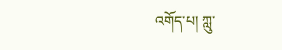འགོད་པ། ཀླུ་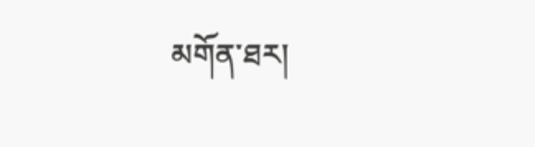མགོན་ཐར།